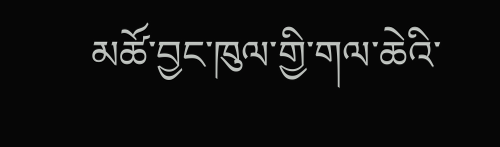མཚོ་བྱང་ཁུལ་གྱི་གལ་ཆེའི་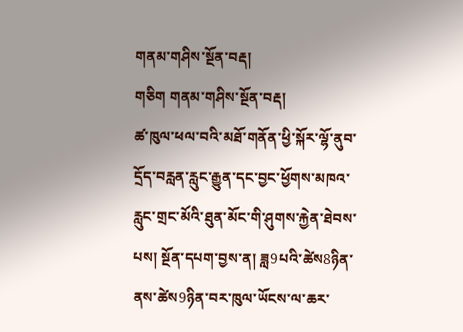གནམ་གཤིས་སྔོན་བརྡ།
གཅིག གནམ་གཤིས་སྔོན་བརྡ།
ཚ་ཁུལ་ཕལ་བའི་མཐོ་གནོན་ཕྱི་སྐོར་ལྷོ་ནུབ་དྲོད་བརླན་རླུང་རྒྱུན་དང་བྱང་ཕྱོགས་མཁའ་རླུང་གྲང་མོའི་ཐུན་མོང་གི་ཤུགས་རྐྱེན་ཐེབས་པས། སྔོན་དཔག་བྱས་ན། ཟླ9པའི་ཚེས8ཉིན་ནས་ཚེས9ཉིན་བར་ཁུལ་ཡོངས་ལ་ཆར་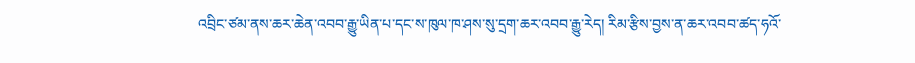འབྲིང་ཙམ་ནས་ཆར་ཆེན་འབབ་རྒྱུ་ཡིན་པ་དང་ས་ཁུལ་ཁ་ཤས་སུ་དྲག་ཆར་འབབ་རྒྱུ་རེད། རིམ་རྩིས་བྱས་ན་ཆར་འབབ་ཚད་ཧའོ་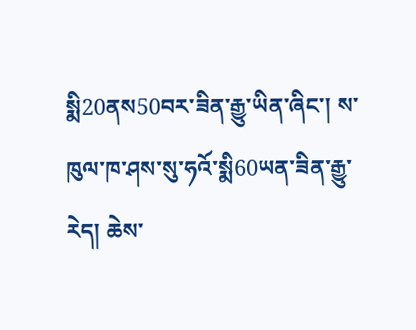སྨི20ནས50བར་ཟིན་རྒྱུ་ཡིན་ཞིང་། ས་ཁུལ་ཁ་ཤས་སུ་ཧའོ་སྨི60ཡན་ཟིན་རྒྱུ་རེད། ཆེས་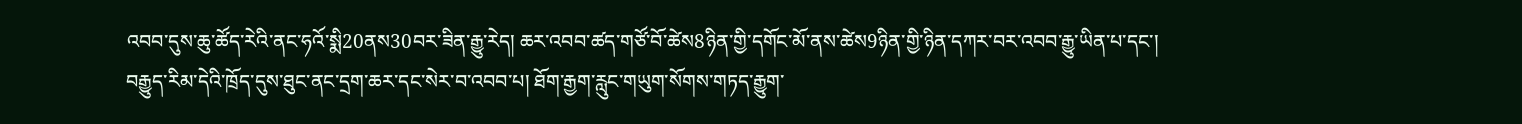འབབ་དུས་ཆུ་ཚོད་རེའི་ནང་ཧའོ་སྨི20ནས30བར་ཟིན་རྒྱུ་རེད། ཆར་འབབ་ཚད་གཙོ་བོ་ཚེས8ཉིན་གྱི་དགོང་མོ་ནས་ཚེས9ཉིན་གྱི་ཉིན་དཀར་བར་འབབ་རྒྱུ་ཡིན་པ་དང་། བརྒྱུད་རིམ་དེའི་ཁྲོད་དུས་ཐུང་ནང་དྲག་ཆར་དང་སེར་བ་འབབ་པ། ཐོག་རྒྱག་རླུང་གཡུག་སོགས་གཏད་རྒྱུག་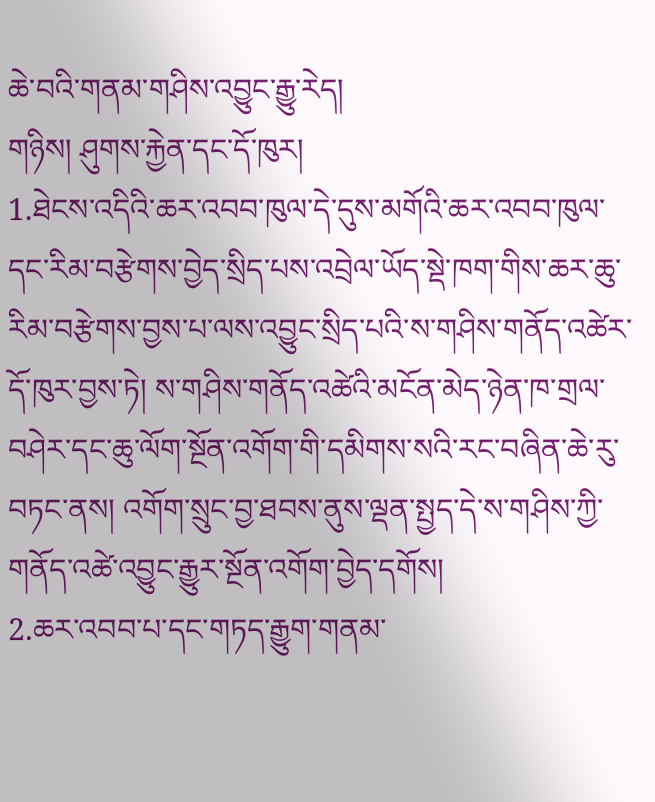ཆེ་བའི་གནམ་གཤིས་འབྱུང་རྒྱུ་རེད།
གཉིས། ཤུགས་རྐྱེན་དང་དོ་ཁུར།
1.ཐེངས་འདིའི་ཆར་འབབ་ཁུལ་དེ་དུས་མགོའི་ཆར་འབབ་ཁུལ་དང་རིམ་བརྩེགས་བྱེད་སྲིད་པས་འབྲེལ་ཡོད་སྡེ་ཁག་གིས་ཆར་ཆུ་རིམ་བརྩེགས་བྱས་པ་ལས་འབྱུང་སྲིད་པའི་ས་གཤིས་གནོད་འཚེར་དོ་ཁུར་བྱས་ཏེ། ས་གཤིས་གནོད་འཚེའི་མངོན་མེད་ཉེན་ཁ་གྲལ་བཤེར་དང་ཆུ་ལོག་སྔོན་འགོག་གི་དམིགས་སའི་རང་བཞིན་ཆེ་རུ་བཏང་ནས། འགོག་སྲུང་བྱ་ཐབས་ནུས་ལྡན་སྤྱད་དེ་ས་གཤིས་ཀྱི་གནོད་འཚེ་འབྱུང་རྒྱུར་སྔོན་འགོག་བྱེད་དགོས།
2.ཆར་འབབ་པ་དང་གཏད་རྒྱུག་གནམ་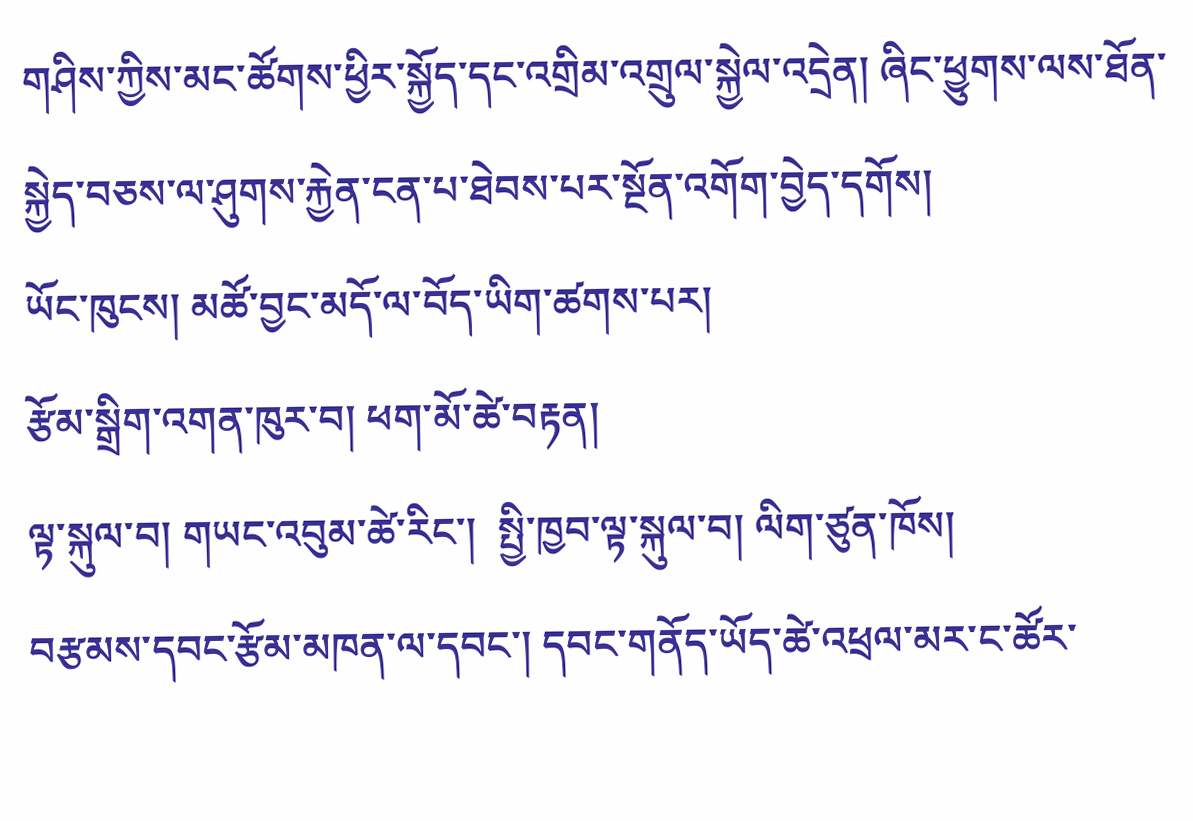གཤིས་ཀྱིས་མང་ཚོགས་ཕྱིར་སྐྱོད་དང་འགྲིམ་འགྲུལ་སྐྱེལ་འདྲེན། ཞིང་ཕྱུགས་ལས་ཐོན་སྐྱེད་བཅས་ལ་ཤུགས་རྐྱེན་ངན་པ་ཐེབས་པར་སྔོན་འགོག་བྱེད་དགོས།
ཡོང་ཁུངས། མཚོ་བྱང་མདོ་ལ་བོད་ཡིག་ཚགས་པར།
རྩོམ་སྒྲིག་འགན་ཁུར་བ། ཕག་མོ་ཚེ་བརྟན།
ལྟ་སྐུལ་བ། གཡང་འབུམ་ཚེ་རིང་།  སྤྱི་ཁྱབ་ལྟ་སྐུལ་བ། ལིག་ཙུན་ཁོས།
བརྩམས་དབང་རྩོམ་མཁན་ལ་དབང་། དབང་གནོད་ཡོད་ཚེ་འཕྲལ་མར་ང་ཚོར་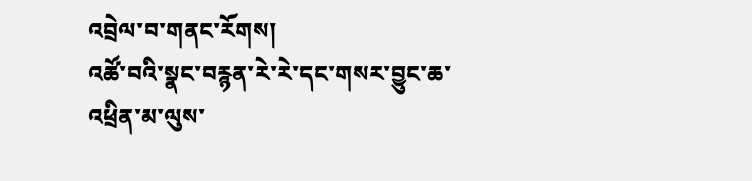འབྲེལ་བ་གནང་རོགས།
འཚོ་བའི་སྣང་བརྙན་རེ་རེ་དང་གསར་བྱུང་ཆ་འཕྲིན་མ་ལུས་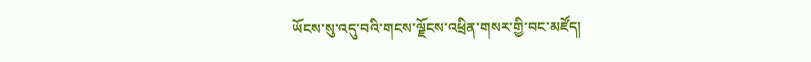ཡོངས་སུ་འདུ་བའི་གངས་ལྗོངས་འཕྲིན་གསར་གྱི་བང་མཛོད།